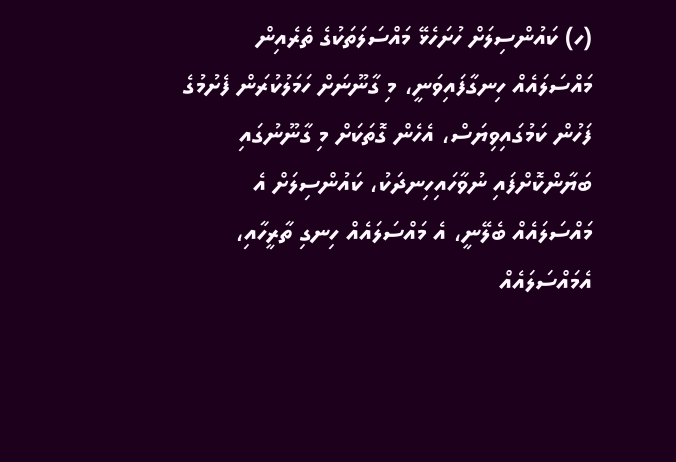(ހ) ކައުންސިލަށް ހުށަހެޅޭ މައްސަލަތަކުގެ ތެރެއިން މައްސަލައެއް ހިނގާފައިވަނީ، މި ގާނޫނަށް ހަމަލުކުރަން ފެށުމުގެ ފަހުން ކަމުގައިވިޔަސް، އެހެން ގޮތަކަށް މި ގާނޫނުގައި ބަޔާންކޮށްފައި ނުވާހައިހިނދަކު، ކައުންސިލަށް އެ މައްސަލައެއް ބެލޭނީ، އެ މައްސަލައެއް ހިނގި ތާރީހާއި، އެމައްސަލައެއް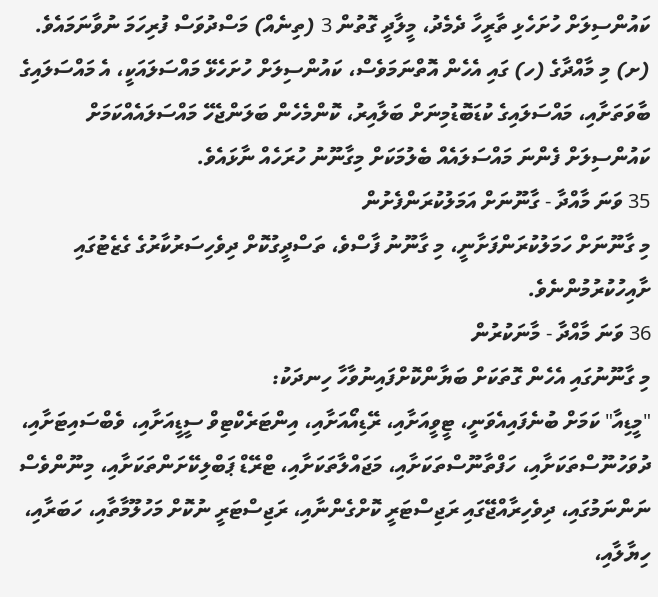ކައުންސިލަށް ހުށަހެޅި ތާރީހާ ދެމެދު، މީލާދީ ގޮތުން 3 (ތިނެއް) މަސްދުވަސް ފުރިހަމަ ނުވާނަމައެވެ.
(ށ) މި މާއްދާގެ (ހ) ގައި އެހެން އޮތްނަމަވެސް، ކައުންސިލަށް ހުށަހެޅޭ މައްސަލައަކީ، އެ މައްސަލައިގެ ބާވަތަށާއި، މައްސަލައިގެ ކުޑަބޮޑުމިނަށް ބަލާއިރު، ކޮންމެހެން ބަލަންޖެހޭ މައްސަލައެއްކަމަށް ކައުންސިލަށް ފެންނަ މައްސަލައެއް ބެލުމަކަށް މިގާނޫނު ހުރަހެއް ނާޅައެވެ.
35 ވަނަ މާއްދާ - ގާނޫނަށް އަމަލުކުރަންފެށުން
މި ގާނޫނަށް ހަމަލުކުރަންފަށާނީ، މި ގާނޫނު ފާސްވެ، ތަސްދީގުކޮށް ދިވެހިސަރުކާރުގެ ގެޒެޓުގައި ށާއިހުކުރުމުންނެވެ.
36 ވަނަ މާއްދާ - މާނަކުރުން
މި ގާނޫނުގައި އެހެން ގޮތަކަށް ބަޔާންކޮށްފައިނުވާހާ ހިނދަކު:
"މީޑިއާ" ކަމަށް ބުނެފައިއެވަނީ، ޓީވީއަށާއި، ރޭޑިއޯއަށާއި، އިންޓަރެކްޓިވް ސީޑީއަށާއި، ވެބްސައިޓަށާއި، ދުވަހުނޫސްތަކަށާއި، ހަފްތާނޫސްތަކަށާއި، މަޖައްލާތަކަށާއި، ޓްރޭޑް ޕަބްލިކޭށަންތަކަށާއި، މިނޫންވެސް ނަންނަމުގައި، ދިވެހިރާއްޖޭގައި ރަޖިސްޓަރީ ކޮށްގެންނާއި، ރަޖިސްޓަރީ ނުކޮށް މަހުލޫމާތާއި، ހަބަރާއި، ހިޔާލާއި،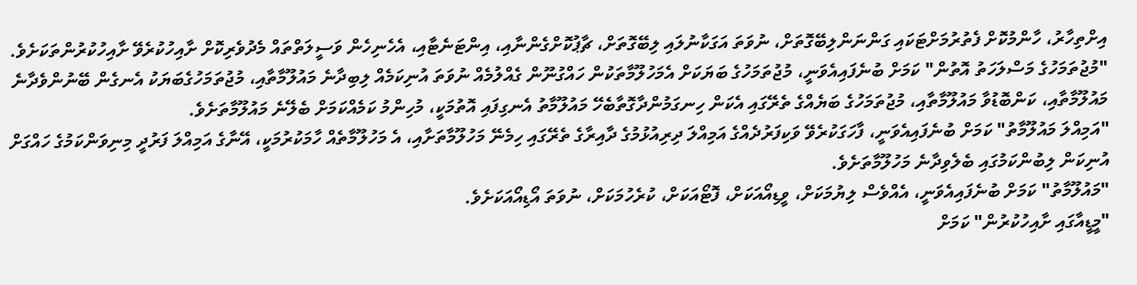އިށްތިހާރު، ހާންމުކޮށް ފެތުރުމަށްޓަކައި ގަންނަންލިބޭގޮތަށް، ނުވަތަ އަގަކާނުލައި ލިބޭގޮތަށް، ޗާޕުކޮށްގެންނާއި، އިންޓަނެޓާއި، އެހެނިހެން ވަސީލަތްތައް މެދުވެރިކޮށް ށާއިހުކުރެވޭ ށާއިހުކުރުންތަކަށެވެ.
"މުޖުތަމަހުގެ މަސްލަހަތު އޮތުން" ކަމަށް ބުނެފައިއެވަނީ، މުޖުތަމަހުގެ ބަޔަކަށް އެމަހުލޫމާތަކުން ހައްގުނޫން ގެއްލުމެއް ނުވަތަ އުނިކަމެއް ލިބިދާނެ މައުލޫމާތާއި، މުޖުތަމަހުގެބަޔަކު އެނގެން ބޭނުންވެދާނެ މައުލޫމާތާއި، ކަންބޮޑުވާ މައުލޫމާތާއި، މުޖުތަމަހުގެ ބަޔެއްގެ ތެރޭގައި އެކަން ހިނގަމުންދާގޮތާބެހޭ މައުލޫމާތު އެނގިފައި އޮތުމަކީ، މުހިންމު ކަމެއްކަމަށް ބެލޭނެ މައުލޫމާތަށެވެ.
"އަމިއްލަ މައުލޫމާތު" ކަމަށް ބުނެފައިއެވަނީ، ފާހަގަކުރެވޭ ވަކިފަރުދެއްގެ އަމިއްލަ ދިރިއުޅުމުގެ ދާއިރާގެ ތެރޭގައި ހިމެނޭ މަހުލޫމާތަށާއި، އެ މަހުލޫމާތެއް ހާމަކުރުމަކީ، އޭނާގެ އަމިއްލަ ފަރުދީ މިނިވަންކަމުގެ ހައްގަށް އުނިކަން ލިބުންކަމުގައި ބެލެވިދާނެ މަހުލޫމާތަށެވެ.
"މައުލޫމާތު" ކަމަށް ބުނެފައިއެވަނީ، އެއްވެސް ލިޔުމަކަށް، ވީޑިއޯއަކަށް، ފޮޓޯއަކަށް، ކުރެހުމަކަށް، ނުވަތަ އޯޑިއޯއަކަށެވެ.
"މީޑީއާގައި ށާއިހުކުރުން" ކަމަށް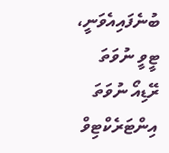ބުނެފައިއެވަނީ، ޓީވީ ނުވަތަ ރޭޑިއޯ ނުވަތަ އިންޓަރެކްޓިވް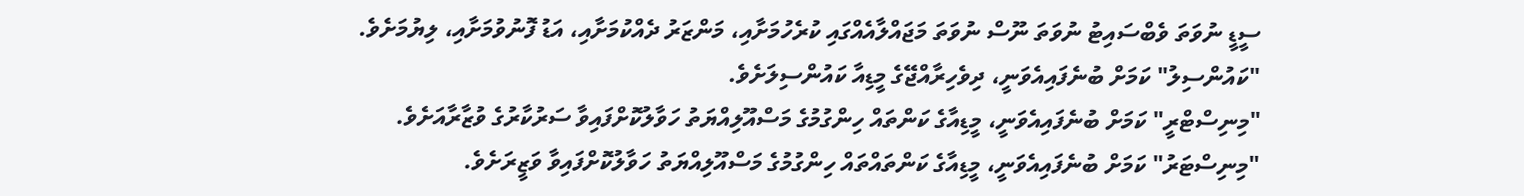ސީޑީ ނުވަތަ ވެބްސައިޓު ނުވަތަ ނޫސް ނުވަތަ މަޖައްލާއެއްގައި ކުރެހުމަށާއި، މަންޒަރު ދެއްކުމަށާއި، އަޑު ފޮނުވުމަށާއި، ލިޔުމަށެވެ.
"ކައުންސިލު" ކަމަށް ބުނެފައިއެވަނީ، ދިވެހިރާއްޖޭގެ މީޑިއާ ކައުންސިލަށެވެ.
"މިނިސްޓްރީ" ކަމަށް ބުނެފައިއެވަނީ، މީޑިއާގެ ކަންތައް ހިންގުމުގެ މަސްއޫލިއްޔަތު ހަވާލުކޮށްފައިވާ ސަރުކާރުގެ ވުޒާރާއަށެވެ.
"މިނިސްޓަރު" ކަމަށް ބުނެފައިއެވަނީ، މީޑިއާގެ ކަންތައްތައް ހިންގުމުގެ މަސްއޫލިއްޔަތު ހަވާލުކޮށްފައިވާ ވަޒީރަށެވެ.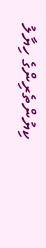ކިޔުންތެރިންގެ ހިޔާލު